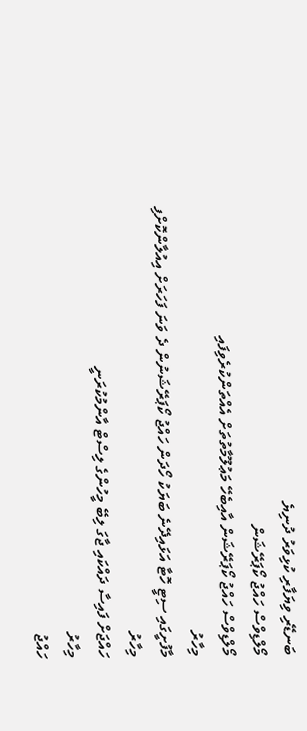ބަނޑޭރި ވިޔަފާރި ކުޅިވަރު ދުނިޔެ
މޯލްޑިވްސް ހައްޖު ކޯޕަރޭޝަން
މޯލްޑިވްސް ހައްޖު ކޯޕަރޭޝަން އާއިބެހޭ މަޢުލޫމާތުތަށް އެއްތަންކުރެވިފައި
މިހާރު
މާފުށީގައި ސިޓީ ހޮޓާ އަޅައިދޭނެ ބަޔަކު ހޯދަން ހައްޖު ކޯޕަރޭޝަނުން ދެ ވަނަ ފަހަރަށް އިއުލާންކޮށްފި
މިހާރު
ހައްޖަށް ފައިސާ ދައްކައި ޖާގަ ލިބޭ މީހުންގެ ލިސްޓް އާންމުކުރަނީ
މިހާރު
ހައްޖު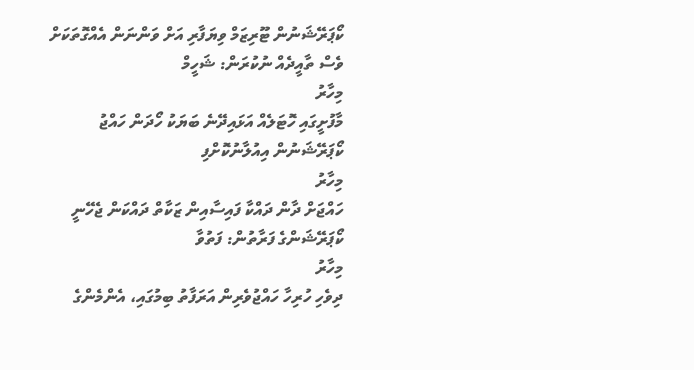ކޯޕަރޭޝަނުން ޓޫރިޒަމް ވިޔަފާރި އަށް ވަންނަން އެއްގޮތަކަށް ވެސް ތާއީދެއް ނުކުރަން: ޝަހީމް
މިހާރު
މާފުށީގައި ހޮޓަލެއް އަޅައިދޭނެ ބަޔަކު ހޯދަން ހައްޖު ކޯޕަރޭޝަނުން އިއުލާނުކޮށްފި
މިހާރު
ހައްޖަށް ދާން ދައްކާ ފައިސާއިން ޒަކާތް ދައްކަން ޖެހޭނީ ކޯޕަރޭޝަންގެ ފަރާތުން: ފަތުވާ
މިހާރު
ދިވެހި ހުރިހާ ހައްޖުވެރިން އަރަފާތު ބިމުގައި، އެންމެންގެ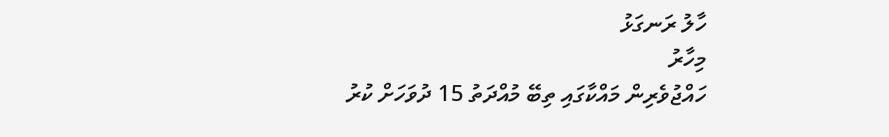ހާލު ރަނގަޅު
މިހާރު
ހައްޖުވެރިން މައްކާގައި ތިބޭ މުއްދަތު 15 ދުވަހަށް ކުރު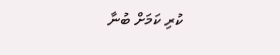ކުރި ކަމަށް ބުނާ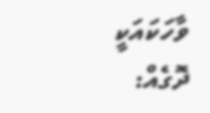ވާހަކައަކީ ދޮގެއް: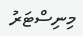މިނިސްޓަރު